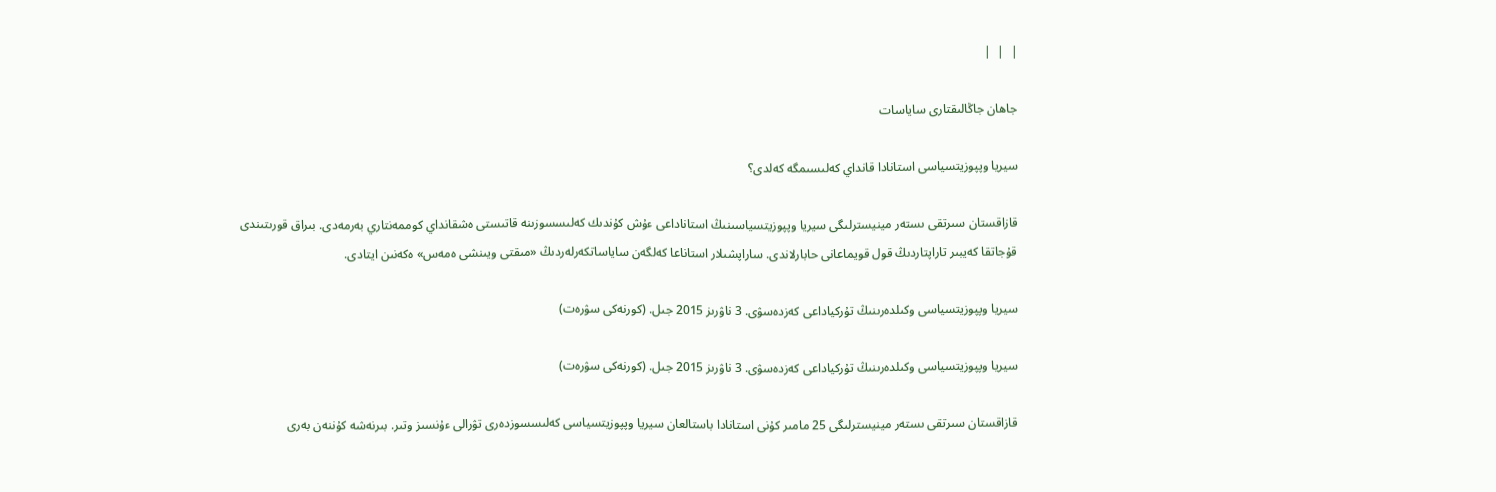|  |  |

جاھان جاڭالىقتارى ساياسات

سيريا وپپوزيتسياسى استانادا قانداي كەلىسىمگە كەلدى؟

قازاقستان سىرتقى ىستەر مينيسترلىگى سيريا وپپوزيتسياسىنىڭ استاناداعى ءۇش كۇندىك كەلىسسوزىنە قاتىستى ەشقانداي كوممەنتاري بەرمەدى. بىراق قورىتىندى قۇجاتقا كەيبىر تاراپتاردىڭ قول قويماعانى حابارلاندى. ساراپشىلار استاناعا كەلگەن ساياساتكەرلەردىڭ «مىقتى ويىنشى ەمەس» ەكەنىن ايتادى.

سيريا وپپوزيتسياسى وكىلدەرىنىڭ تۇركياداعى كەزدەسۋى. 3 ناۋرىز 2015 جىل. (كورنەكى سۋرەت)

سيريا وپپوزيتسياسى وكىلدەرىنىڭ تۇركياداعى كەزدەسۋى. 3 ناۋرىز 2015 جىل. (كورنەكى سۋرەت)

قازاقستان سىرتقى ىستەر مينيسترلىگى 25 مامىر كۇنى استانادا باستالعان سيريا وپپوزيتسياسى كەلىسسوزدەرى تۋرالى ءۇنسىز وتىر. بىرنەشە كۇننەن بەرى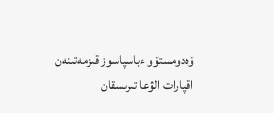ۆەدومستۆو ءباسپاسوز قىزمەتىنەن اقپارات الۋعا تىرىسقان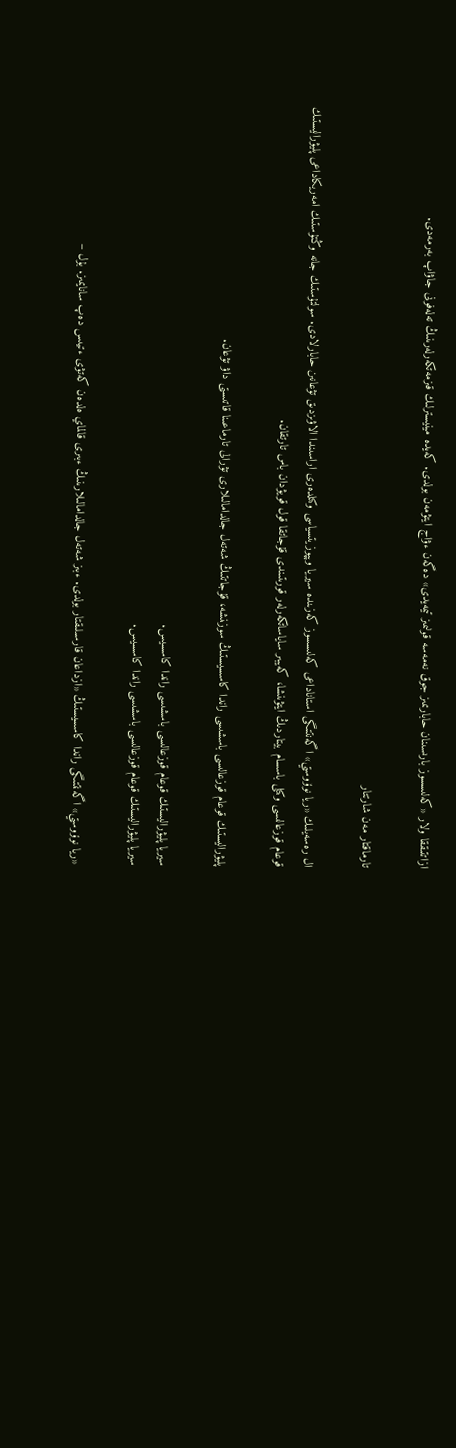ازاتتىققا ولار «كەلىسسوز بارىسىنان حابارىمىز جوق نەمەسە قولىمىز تيمەيدى» دەگەن ءۋاج ايتۋمەن بولدى. كەيدە مينيسترلىك قىزمەتكەرلەرىنىڭ تەلەفونى جاۋاپ بەرمەدى.

تارماقتار مەن شارتتار

ال رەسەيلىك «ريا نوۆوستي» اگەنتتىگى استاناداعى كەلىسسوز كەزىندە سيريا وپپوزيتسياسى وكىلدەرى اراسىندا الاۋىزدىق تۋعانىن حابارلادى. سولتۇستىك جانە وڭتۇستىك امەريكاداعى پليۋراليستىك قوعام قوزعالىسى وكىلى باسسام بيتاردىڭ ايتۋىنشا، كەيبىر ساياساتكەرلەر قورىتىندى قۇجاتقا قول قويۋدان باس تارتقان.

پليۋراليستىك قوعام قوزعالىسى باسشىسى راندا كاسسيستىڭ سوزىنشە، قۇجاتتىڭ شەتەل جالدامالىلارى تۋرالى تارماعىنا قاتىستى داۋ تۋعان.

سيريا پليۋراليستىك قوعام قوزعالىسى باسشىسى راندا كاسسيس.
سيريا پليۋراليستىك قوعام قوزعالىسى باسشىسى راندا كاسسيس.

«ريا نوۆوستي» اگەنتتىگى راندا كاسسيستىڭ «ازداعان قارسىلىقتار بولدى. ءبىز شەتەل جالدامالىلارىنىڭ ءبىرى قالماي ەلدەن كەتۋى ءتيىس دەپ سانايمىز. بۇل –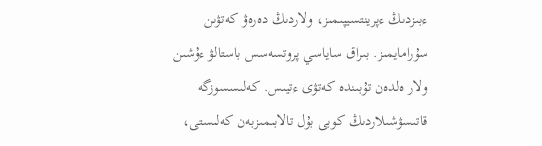ءبىزدىڭ ءپرينتسيپىمىز، ولاردىڭ دەرەۋ كەتۋىن سۇرامايمىز. بىراق ساياسي پروتسەسس باستالۋ ءۇشىن ولار ەلدەن تۇبىندە كەتۋى ءتيىس. كەلىسسوزگە قاتىسۋشىلاردىڭ كوبى بۇل تالابىمىزبەن كەلىستى،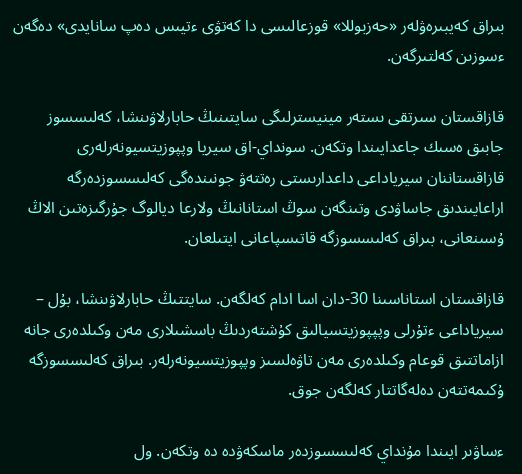بىراق كەيبىرەۋلەر «حەزبوللا» قوزعالىسى دا كەتۋى ءتيىس دەپ سانايدى» دەگەن ءسوزىن كەلتىرگەن.

قازاقستان سىرتقى ىستەر مينيسترلىگى سايتىنىڭ حابارلاۋىنشا، كەلىسسوز جابىق ەسىك جاعدايىندا وتكەن. سونداي-اق سيريا وپپوزيتسيونەرلەرى قازاقستاننان سيرياداعى داعدارىستى رەتتەۋ جونىندەگى كەلىسسوزدەرگە اراعايىندىق جاساۋدى وتىنگەن سوڭ استانانىڭ ولارعا ديالوگ جۇرگىزەتىن الاڭ ۇسىنعانى، بىراق كەلىسسوزگە قاتىسپاعانى ايتىلعان.

قازاقستان استاناسىنا 30-دان اسا ادام كەلگەن. سايتتىڭ حابارلاۋىنشا، بۇل – سيرياداعى ءتۇرلى وپپپوزيتسيالىق كۇشتەردىڭ باسشىلارى مەن وكىلدەرى جانە ازاماتتىق قوعام وكىلدەرى مەن تاۋەلسىز وپپوزيتسيونەرلەر. بىراق كەلىسسوزگە ۇكىمەتتەن دەلەگاتتار كەلگەن جوق.

ءساۋىر ايىندا مۇنداي كەلىسسوزدەر ماسكەۋدە دە وتكەن. ول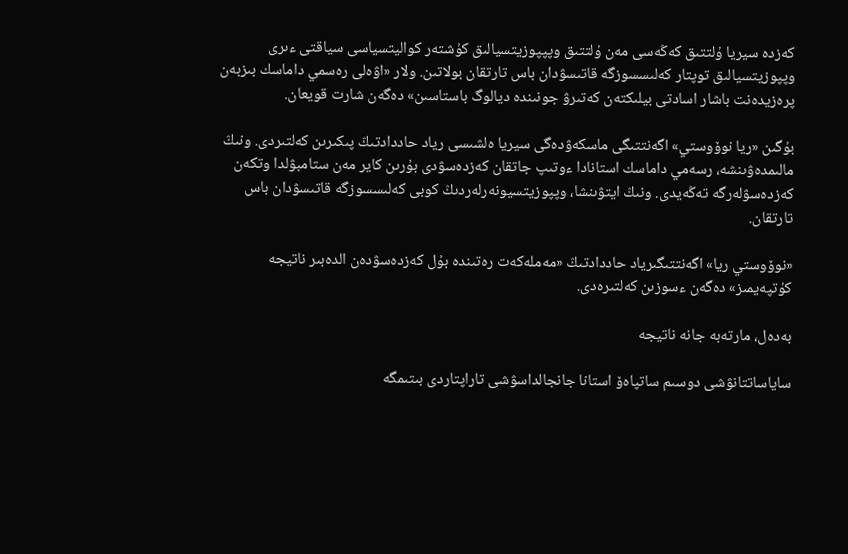كەزدە سيريا ۇلتتىق كەڭەسى مەن ۇلتتىق وپپپوزيتسيالىق كۇشتەر كواليتسياسى سياقتى ءىرى وپپوزيتسيالىق توپتار كەلىسسوزگە قاتىسۋدان باس تارتقان بولاتىن. ولار «اۋەلى رەسمي داماسك بىزبەن پرەزيدەنت باشار اسادتى بيلىكتەن كەتىرۋ جونىندە ديالوگ باستاسىن» دەگەن شارت قويعان.

بۇگىن «ريا نوۆوستي» اگەنتتىگى ماسكەۋدەگى سيريا ەلشىسى رياد حاددادتىڭ پىكىرىن كەلتىردى. ونىڭ مالىمدەۋىنشە، رسەمي داماسك استانادا ءوتىپ جاتقان كەزدەسۋدى بۇرىن كاير مەن ستامبۋلدا وتكەن كەزدەسۋلەرگە تەڭەيدى. ونىڭ ايتۋىنشا، وپپوزيتسيونەرلەردىڭ كوبى كەلىسسوزگە قاتىسۋدان باس تارتقان.

«نوۆوستي ريا» اگەنتتىگىرياد حاددادتىڭ «مەملەكەت رەتىندە بۇل كەزدەسۋدەن الدەبىر ناتيجە كۇتپەيمىز» دەگەن ءسوزىن كەلتىرەدى.

بەدەل، مارتەبە جانە ناتيجە

ساياساتتانۋشى دوسىم ساتپاەۆ استانا جانجالداسۋشى تاراپتاردى بىتىمگە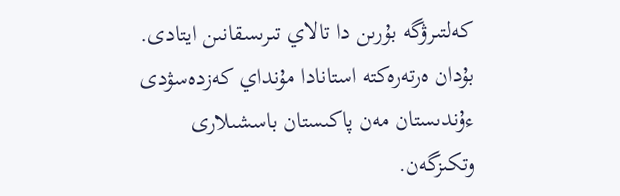كەلتىرۋگە بۇرىن دا تالاي تىرىسقانىن ايتادى. بۇدان ەرتەرەكتە استانادا مۇنداي كەزدەسۋدى ءۇندىستان مەن پاكىستان باسشىلارى وتكىزگەن.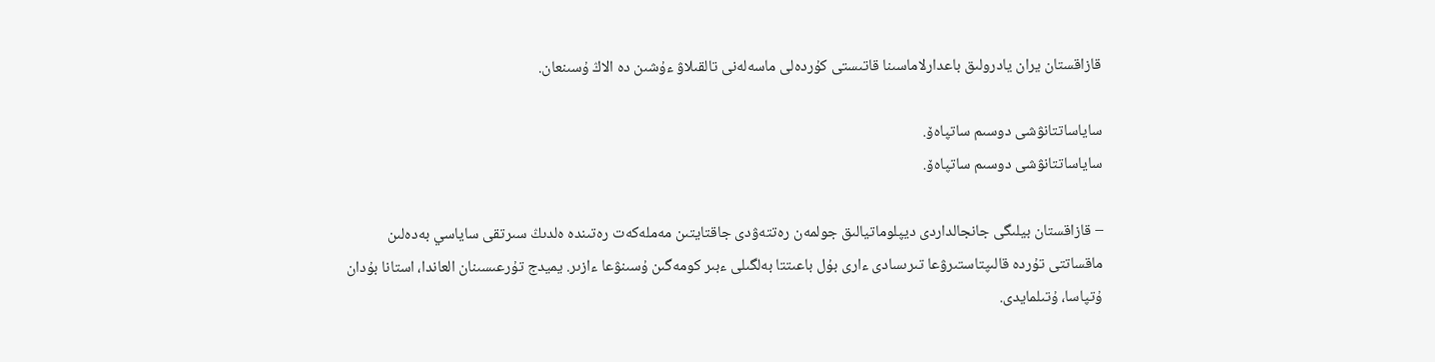قازاقستان يران يادرولىق باعدارلاماسىنا قاتىستى كۇردەلى ماسەلەنى تالقىلاۋ ءۇشىن دە الاڭ ۇسىنعان.

ساياساتتانۋشى دوسىم ساتپاەۆ.
ساياساتتانۋشى دوسىم ساتپاەۆ.

– قازاقستان بيلىگى جانجالداردى ديپلوماتيالىق جولمەن رەتتەۋدى جاقتايتىن مەملەكەت رەتىندە ەلدىڭ سىرتقى ساياسي بەدەلىن ماقساتتى تۇردە قالىپتاستىرۋعا تىرىسادى ءارى بۇل باعىتتا بەلگىلى ءبىر كومەگىن ۇسىنۋعا ءازىر. يميدج تۇرعىسىنان العاندا، استانا بۇدان ۇتپاسا، ۇتىلمايدى.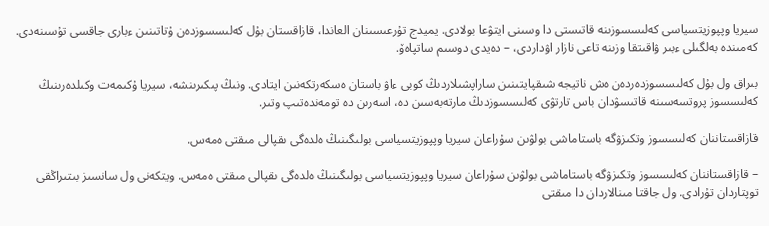سيريا وپپوزيتسياسى كەلىسسوزىنە قاتىستى دا وسىنى ايتۋعا بولادى. يميدج تۇرعىسىنان العاندا، قازاقستان بۇل كەلىسسوزدەن ۇتاتىنىن ءبارى جاقسى تۇسىنەدى. كەمىندە بەلگىلى ءبىر ۋاقىتقا وزىنە تاعى نازار اۋداردى، – دەيدى دوسىم ساتپاەۆ.

بىراق ول بۇل كەلىسسوزدەردەن ەش ناتيجە شىقپايتىنىن ساراپشىلاردىڭ كوبى ءاۋ باستان ەسكەرتكەنىن ايتادى. ونىڭ پىكىرىنشە، سيريا ۇكىمەت وكىلدەرىنىڭ كەلىسسوز پروتسەسىنە قاتىسۋدان باس تارتۋى كەلىسسوزدىڭ مارتەبەسىن دە، اسەرىن دە تومەندەتىپ وتىر.

قازاقستاننان كەلىسسوز وتكىزۋگە باستاماشى بولۋىن سۇراعان سيريا وپپوزيتسياسى بولىگىنىڭ ەلدەگى ىقپالى مىقتى ەمەس.

– قازاقستاننان كەلىسسوز وتكىزۋگە باستاماشى بولۋىن سۇراعان سيريا وپپوزيتسياسى بولىگىنىڭ ەلدەگى ىقپالى مىقتى ەمەس. ويتكەنى ول سانسىز بىتىراڭقى توپتاردان تۇرادى. ول جاقتا مىنالاردان دا مىقتى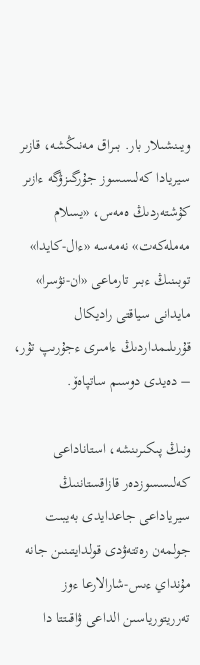ويىنشىلار بار. بىراق مەنىڭشە، قازىر سيريادا كەلىسسوز جۇرگىزۋگە ءازىر كۇشتەردىڭ ەمەس، «يسلام مەملەكەت» نەمەسە «ءال-كايدا» توبىنىڭ ءبىر تارماعى «ان-نۋسرا» مايدانى سياقتى راديكال قۇرىلىمداردىڭ ءامىرى ءجۇرىپ تۇر، – دەيدى دوسىم ساتپاەۆ.

ونىڭ پىكىرىنشە، استاناداعى كەلىسسوزدەر قازاقستاننىڭ سيرياداعى جاعدايدى بەيبىت جولمەن رەتتەۋدى قولدايتىنىن جانە مۇنداي ءىس-شارالارعا ءوز تەرريتورياسىن الداعى ۋاقىتتا دا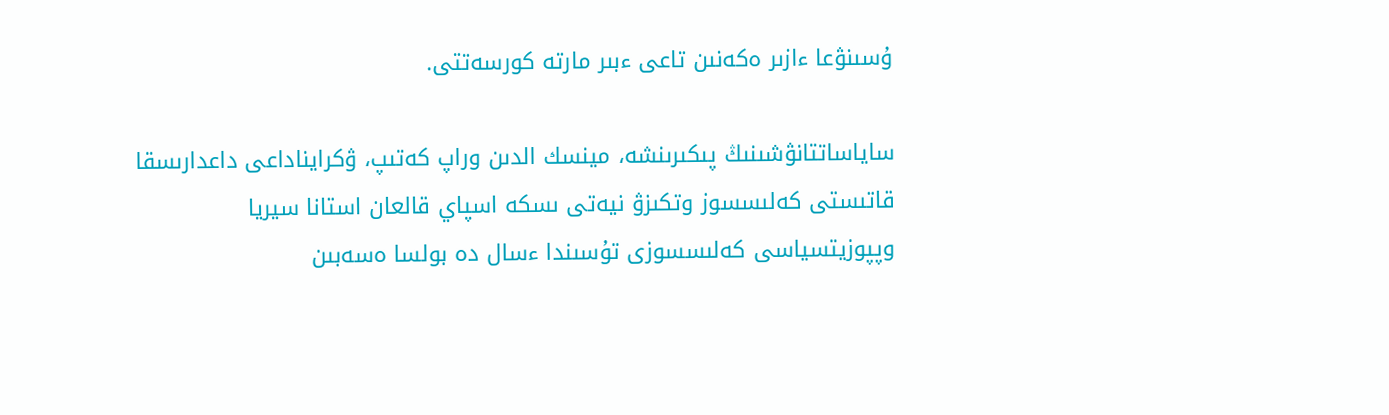ۇسىنۋعا ءازىر ەكەنىن تاعى ءبىر مارتە كورسەتتى.

ساياساتتانۋشىنىڭ پىكىرىنشە، مينسك الدىن وراپ كەتىپ، ۋكرايناداعى داعدارىسقا قاتىستى كەلىسسوز وتكىزۋ نيەتى ىسكە اسپاي قالعان استانا سيريا وپپوزيتسياسى كەلىسسوزى تۇسىندا ءسال دە بولسا ەسەبىن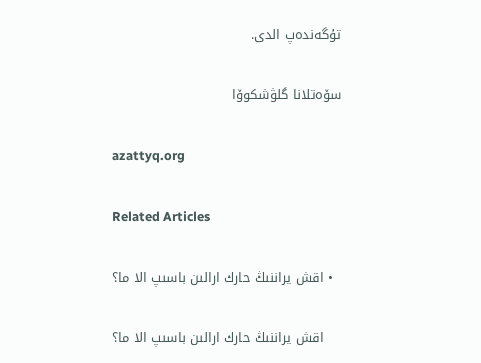تۇگەندەپ الدى.

سۆەتلانا گلۋشكوۆا

azattyq.org

Related Articles

  • اقش يراننىڭ حارك ارالىن باسىپ الا ما؟

    اقش يراننىڭ حارك ارالىن باسىپ الا ما؟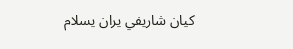كيان شاريفي يران يسلام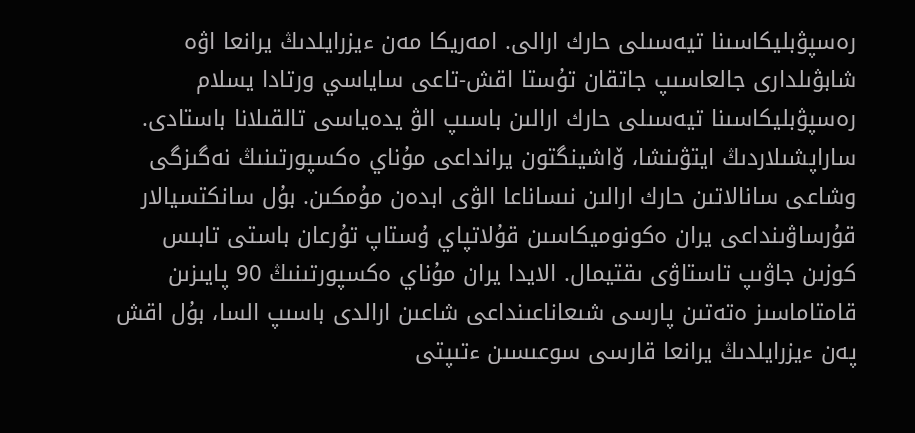رەسپۋبليكاسىنا تيەسىلى حارك ارالى. امەريكا مەن ءيزرايلدىڭ يرانعا اۋە شابۋىلدارى جالعاسىپ جاتقان تۇستا اقش-تاعى ساياسي ورتادا يسلام رەسپۋبليكاسىنا تيەسىلى حارك ارالىن باسىپ الۋ يدەياسى تالقىلانا باستادى. ساراپشىلاردىڭ ايتۋىنشا، ۆاشينگتون يرانداعى مۇناي ەكسپورتىنىڭ نەگىزگى وشاعى سانالاتىن حارك ارالىن نىساناعا الۋى ابدەن مۇمكىن. بۇل سانكتسيالار قۇرساۋىنداعى يران ەكونوميكاسىن قۇلاتپاي ۇستاپ تۇرعان باستى تابىس كوزىن جاۋىپ تاستاۋى ىقتيمال. الايدا يران مۇناي ەكسپورتىنىڭ 90 پايىزىن قامتاماسىز ەتەتىن پارسى شىعاناعىنداعى شاعىن ارالدى باسىپ السا، بۇل اقش پەن ءيزرايلدىڭ يرانعا قارسى سوعىسىن ءتىپتى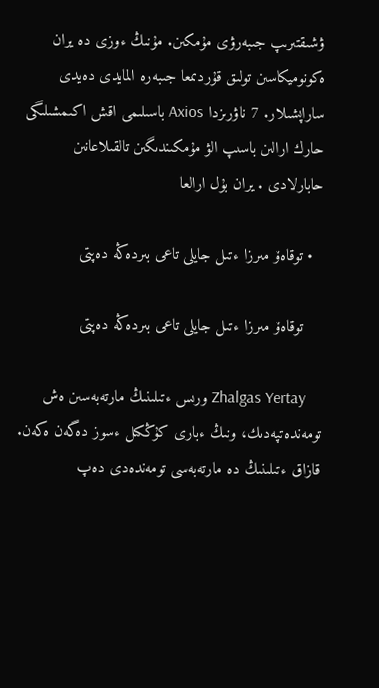ۋشىقتىرىپ جىبەرۋى مۇمكىن. مۇنىڭ ءوزى دە يران ەكونوميكاسىن تولىق قۇردىمعا جىبەرە المايدى دەيدى ساراپشىلار. 7 ناۋرىزدا Axios باسىلىمى اقش اكىمشىلىگى حارك ارالىن باسىپ الۋ مۇمكىندىگىن تالقىلاعانىن حابارلادى . يران بۇل ارالعا

  • توقاەۆ مىرزا ءتىل جايلى تاعى بىردەڭە دەپتى

    توقاەۆ مىرزا ءتىل جايلى تاعى بىردەڭە دەپتى

    Zhalgas Yertay ورىس ءتىلىنىڭ مارتەبەسىن ەش تومەندەتپەدىك، ونىڭ ءبارى كۇڭكىل ءسوز دەگەن ەكەن. قازاق ءتىلىنىڭ دە مارتەبەسى تومەندەدى دەپ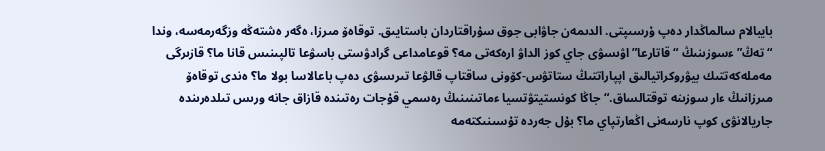بايبالام سالماڭدار دەپ ۇرسىپتى. الدىمەن جاۋابى جوق سۇراقتاردان باستايىق. توقاەۆ مىرزا، ەگەر ەشتەڭە وزگەرمەسە، وندا “تەڭ” ءسوزىنىڭ “قاتارعا” اۋىسۋى جاي كوز الداۋ ارەكەتى مە؟ قوعامداعى گرادۋستى باسۋعا تالپىنىس قانا ما؟ قازىرگى مەملەكەتتىك بيۋروكراتيالىق اپپاراتتىڭ ستاتۋس-كۆونى ساقتاپ قالۋعا تىرىسۋى دەپ باعالاسا بولا ما؟ ەندى توقاەۆ مىرزانىڭ ءار سوزىنە توقتالساق.“جاڭا كونستيتۋتسيا ءماتىنىنىڭ رەسمي قۇجات رەتىندە قازاق جانە ورىس تىلدەرىندە جاريالانۋى كوپ نارسەنى اڭعارتپاي ما؟ بۇل جەردە تۇسىنىكتەمە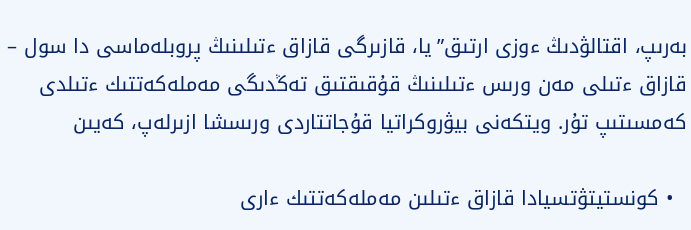بەرىپ، اقتالۋدىڭ ءوزى ارتىق”يا، قازىرگى قازاق ءتىلىنىڭ پروبلەماسى دا سول – قازاق ءتىلى مەن ورىس ءتىلىنىڭ قۇقىقتىق تەڭدىگى مەملەكەتتىك ءتىلدى كەمسىتىپ تۇر. ويتكەنى بيۋروكراتيا قۇجاتتاردى ورىسشا ازىرلەپ، كەيىن

  • كونستيتۋتسيادا قازاق ءتىلىن مەملەكەتتىك ءارى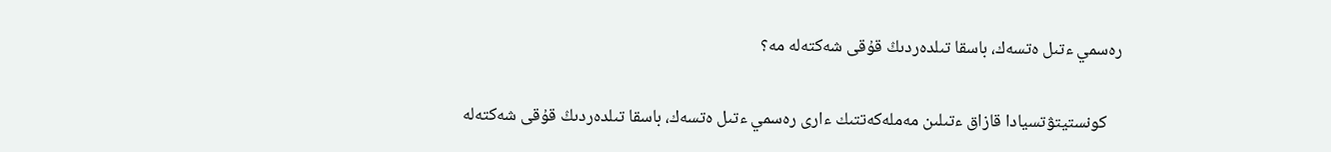رەسمي ءتىل ەتسەك، باسقا تىلدەردىڭ قۇقى شەكتەلە مە؟

    كونستيتۋتسيادا قازاق ءتىلىن مەملەكەتتىك ءارى رەسمي ءتىل ەتسەك، باسقا تىلدەردىڭ قۇقى شەكتەلە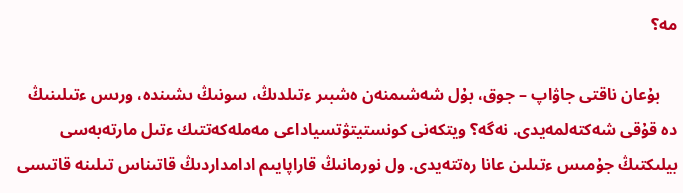مە؟

    بۇعان ناقتى جاۋاپ – جوق، بۇل شەشىمنەن ەشبىر ءتىلدىڭ، سونىڭ ىشىندە، ورىس ءتىلىنىڭ دە قۇقى شەكتەلمەيدى. نەگە؟ ويتكەنى كونستيتۋتسياداعى مەملەكەتتىك ءتىل مارتەبەسى بيلىكتىڭ جۇمىس ءتىلىن عانا رەتتەيدى. ول نورمانىڭ قاراپايىم ادامداردىڭ قاتىناس تىلىنە قاتىسى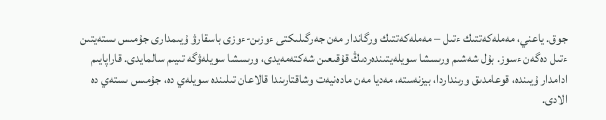جوق. ياعني، مەملەكەتتىك ءتىل – مەملەكەتتىك ورگاندار مەن جەرگىلىكتى ءوزىن-ءوزى باسقارۋ ۇيىمدارى جۇمىس ىستەيتىن ءتىل دەگەن ءسوز. بۇل شەشىم ورىسشا سويلەيتىندەردىڭ قۇقىعىن شەكتەمەيدى، ورىسشا سويلەۋگە تىيىم سالمايدى. قاراپايىم ادامدار ۇيىندە، قوعامدىق ورىنداردا، بيزنەستە، مەديا مەن مادەنيەت وشاقتارىندا قالاعان تىلىندە سويلەي دە، جۇمىس ىستەي دە الادى.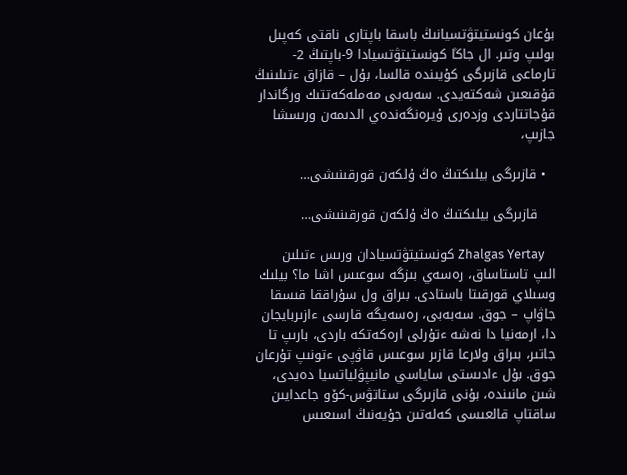بۇعان كونستيتۋتسيانىڭ باسقا باپتارى ناقتى كەپىل بولىپ وتىر. ال جاڭا كونستيتۋتسيادا 9-باپتىڭ 2-تارماعى قازىرگى كۇيىندە قالسا، بۇل – قازاق ءتىلىنىڭ قۇقىعىن شەكتەيدى. سەبەبى مەملەكەتتىك ورگاندار قۇجاتتاردى وزدەرى ۇيرەنگەندەي الدىمەن ورىسشا جازىپ،

  • قازىرگى بيلىكتىڭ ەڭ ۇلكەن قورقىنىشى…

    قازىرگى بيلىكتىڭ ەڭ ۇلكەن قورقىنىشى…

    Zhalgas Yertay كونستيتۋتسيادان ورىس ءتىلىن الىپ تاستاساق، رەسەي بىزگە سوعىس اشا ما؟ بيلىك وسىلاي قورقىتا باستادى. بىراق ول سۇراققا قىسقا جاۋاپ – جوق. سەبەبى، رەسەيگە قارسى ءازىربايجان دا، ارمەنيا دا نەشە ءتۇرلى ارەكەتكە باردى، بارىپ تا جاتىر، بىراق ولارعا قازىر سوعىس قاۋپى ءتونىپ تۇرعان جوق. بۇل ءادىستى ساياسي مانيپۋلياتسيا دەيدى، شىن مانىندە، بۇنى قازىرگى ستاتۋس-كۆو جاعدايىن ساقتاپ قالعىسى كەلەتىن جۇيەنىڭ اسىعىس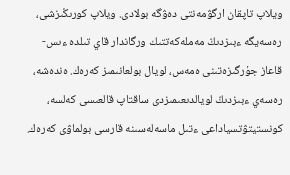ويلاپ تاپقان ارگۋمەنتى دەۋگە بولادى. ويلاپ كورىڭىزشى، رەسەيگە ءبىزدىڭ مەملەكەتتىك ورگاندار قاي تىلدە ءىس-قاعاز جۇرگىزەتىنى ەمەس، لويال بولعانىمىز كەرەك. ەندەشە، رەسەي ءبىزدىڭ لويالدىعىمىزدى ساقتاپ قالعىسى كەلسە، كونستيتۋتسياداعى ءتىل ماسەلەسىنە قارسى بولماۋى كەرەك.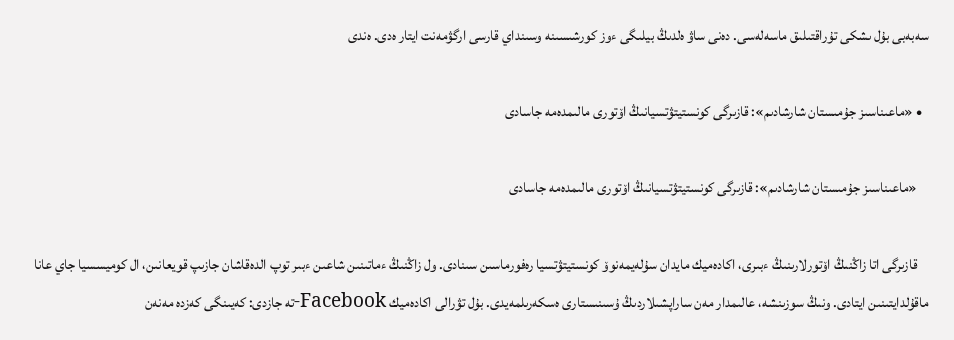سەبەبى بۇل ىشكى تۇراقتىلىق ماسەلەسى. دەنى ساۋ ەلدىڭ بيلىگى ءوز كورشىسىنە وسىنداي قارسى ارگۋمەنت ايتار ەدى. ەندى

  • «ماعىناسىز جۇمىستان شارشادىم»: قازىرگى كونستيتۋتسيانىڭ اۆتورى مالىمدەمە جاسادى

    «ماعىناسىز جۇمىستان شارشادىم»: قازىرگى كونستيتۋتسيانىڭ اۆتورى مالىمدەمە جاسادى

    قازىرگى اتا زاڭنىڭ اۆتورلارىنىڭ ءبىرى، اكادەميك مايدان سۇلەيمەنوۆ كونستيتۋتسيا رەفورماسىن سىنادى. ول زاڭنىڭ ءماتىنىن شاعىن ءبىر توپ الدەقاشان جازىپ قويعانىن، ال كوميسسيا جاي عانا ماقۇلدايتىنىن ايتادى. ونىڭ سوزىنشە، عالىمدار مەن ساراپشىلاردىڭ ۇسىنىستارى ەسكەرىلمەيدى. بۇل تۋرالى اكادەميك Facebook-تە جازدى: كەيىنگى كەزدە مەنەن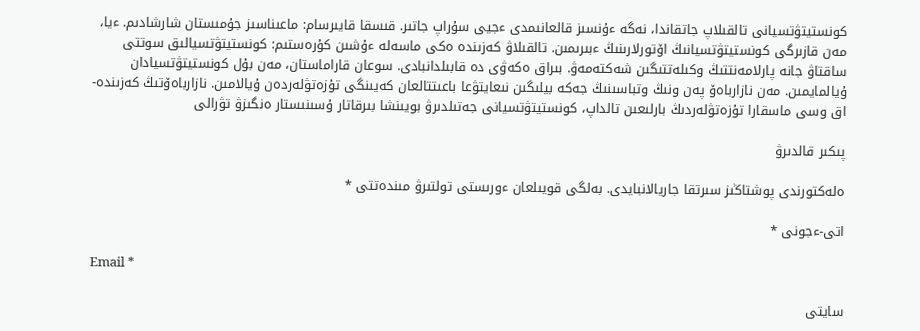كونستيتۋتسيانى تالقىلاپ جاتقاندا، نەگە ءۇنسىز قالعانىمدى ءجيى سۇراپ جاتىر. قىسقا قايىرسام: ماعىناسىز جۇمىستان شارشادىم. ءيا، مەن قازىرگى كونستيتۋتسيانىڭ اۆتورلارىنىڭ ءبىرىمىن. تالقىلاۋ كەزىندە ەكى ماسەلە ءۇشىن كۇرەستىم: كونستيتۋتسيالىق سوتتى ساقتاۋ جانە پارلامەنتتىڭ وكىلەتتىگىن شەكتەمەۋ. بىراق ەكەۋى دە قابىلدانبادى. سوعان قاراماستان، مەن بۇل كونستيتۋتسيادان ۇيالمايمىن. مەن نازارباەۆ پەن ونىڭ وتباسىنىڭ جەكە بيلىگىن نىعايتۋعا باعىتتالعان كەيىنگى تۇزەتۋلەردەن ۇيالامىن. نازارباەۆتىڭ كەزىندە-اق وسى ماسقارا تۇزەتۋلەردىڭ بارلىعىن تالداپ، كونستيتۋتسيانى جەتىلدىرۋ بويىنشا بىرقاتار ۇسىنىستار ەنگىزۋ تۋرالى

پىكىر قالدىرۋ

ەلەكتورندى پوشتاڭىز سىرتقا جاريالانبايدى. بەلگى قويىلعان ءورىستى تولتىرۋ مىندەتتى *

اتى-ءجونى *

Email *

سايتى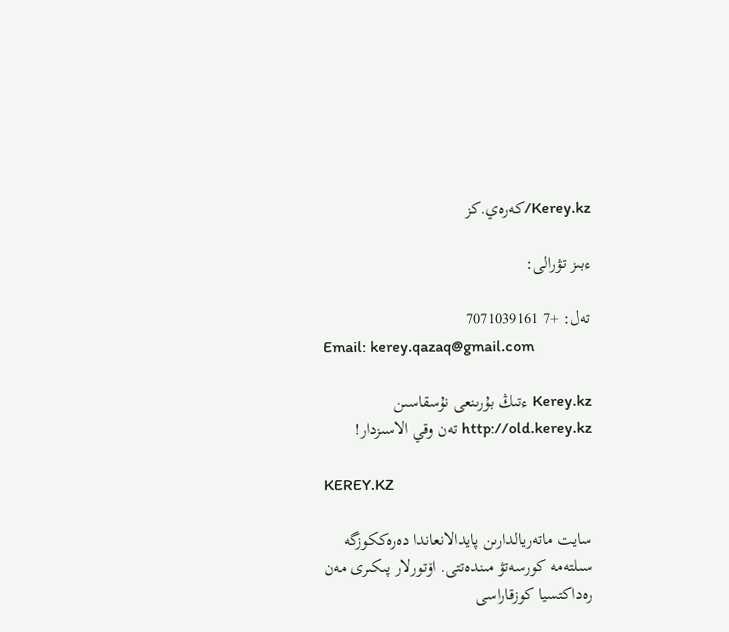Kerey.kz/كەرەي.كز

ءبىز تۋرالى:

تەل: +7 7071039161
Email: kerey.qazaq@gmail.com

Kerey.kz ءتىڭ بۇرىنعى نۇسقاسىن http://old.kerey.kz تەن وقي الاسىزدار!

KEREY.KZ

سايت ماتەريالدارىن پايدالانعاندا دەرەككوزگە سىلتەمە كورسەتۋ مىندەتتى. اۆتورلار پىكىرى مەن رەداكتسيا كوزقاراسى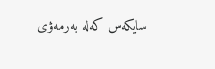سايكەس كەلە بەرمەۋى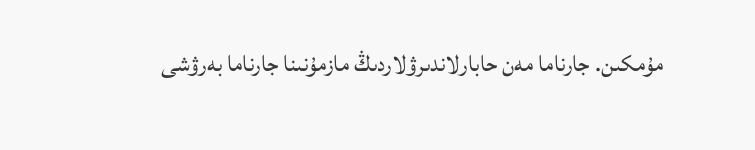مۇمكىن. جارناما مەن حابارلاندىرۋلاردىڭ مازمۇنىنا جارناما بەرۋشى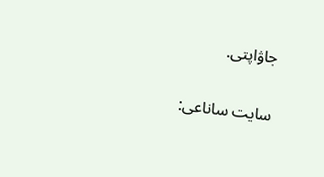جاۋاپتى.

سايت ساناعى: